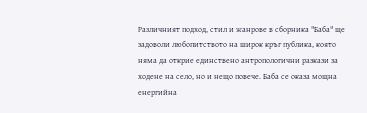Различният подход, стил и жанрове в сборника "Баба" ще задоволи любопитството на широк кръг публика, която няма да открие единствено антропологични разкази за ходене на село, но и нещо повече. Баба се оказа мощна енергийна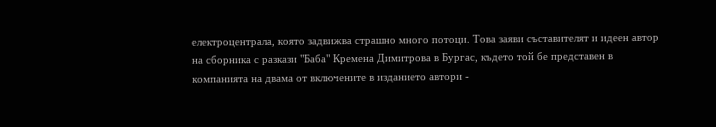електроцентрала, която задвижва страшно много потоци. Това заяви съставителят и идеен автор на сборника с разкази "Баба" Кремена Димитрова в Бургас, където той бе представен в компанията на двама от включените в изданието автори -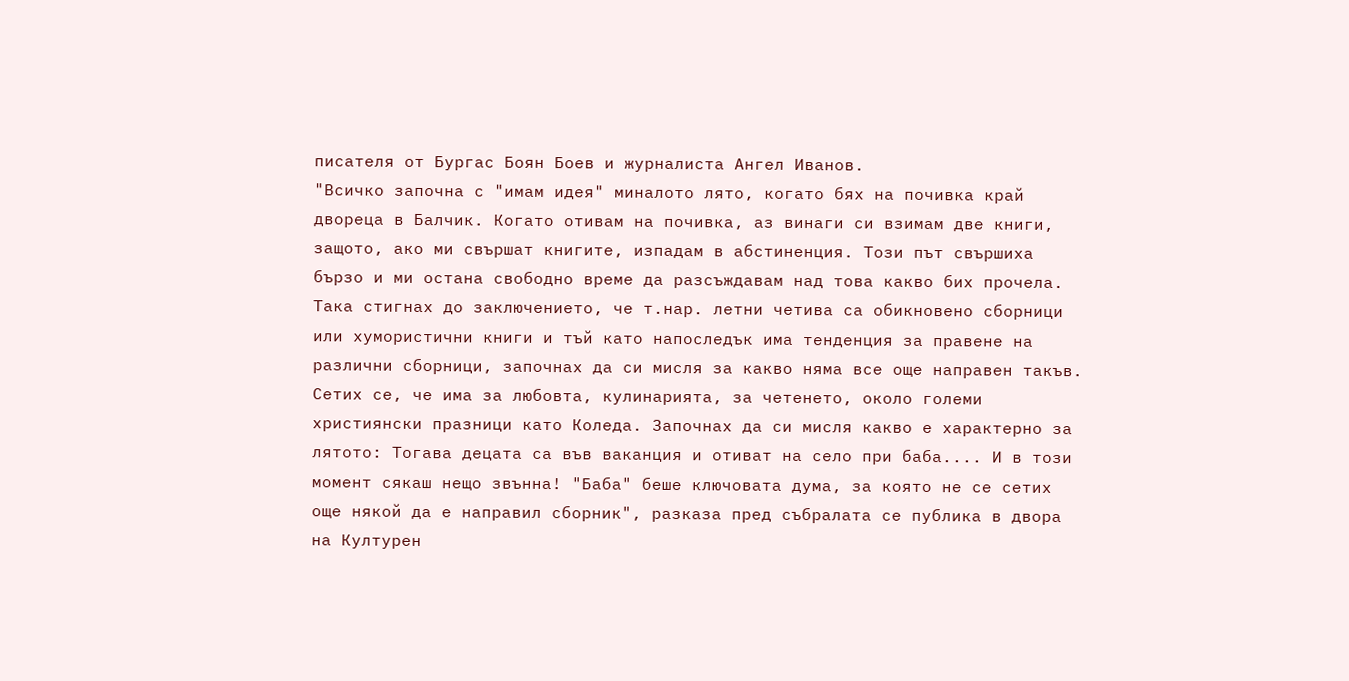писателя от Бургас Боян Боев и журналиста Ангел Иванов.
"Всичко започна с "имам идея" миналото лято, когато бях на почивка край двореца в Балчик. Когато отивам на почивка, аз винаги си взимам две книги, защото, ако ми свършат книгите, изпадам в абстиненция. Този път свършиха бързо и ми остана свободно време да разсъждавам над това какво бих прочела. Така стигнах до заключението, че т.нар. летни четива са обикновено сборници или хумористични книги и тъй като напоследък има тенденция за правене на различни сборници, започнах да си мисля за какво няма все още направен такъв. Сетих се, че има за любовта, кулинарията, за четенето, около големи християнски празници като Коледа. Започнах да си мисля какво е характерно за лятото: Тогава децата са във ваканция и отиват на село при баба.... И в този момент сякаш нещо звънна! "Баба" беше ключовата дума, за която не се сетих още някой да е направил сборник", разказа пред събралата се публика в двора на Културен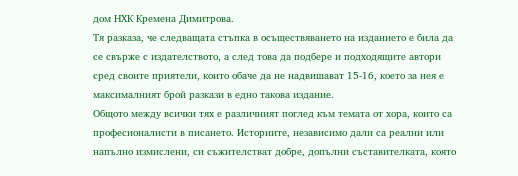дом НХК Кремена Димитрова.
Тя разказа, че следващата стъпка в осъществяването на изданието е била да се свърже с издателството, а след това да подбере и подходящите автори сред своите приятели, които обаче да не надвишават 15-16, което за нея е максималният брой разкази в едно такова издание.
Общото между всички тях е различният поглед към темата от хора, които са професионалисти в писането. Историите, независимо дали са реални или напълно измислени, си съжителстват добре, допълни съставителката, която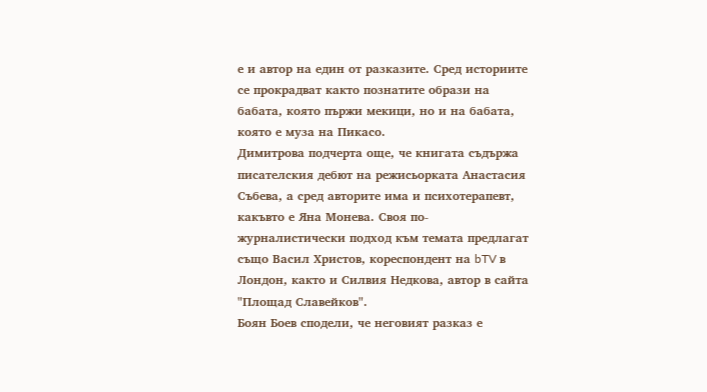е и автор на един от разказите. Сред историите се прокрадват както познатите образи на бабата, която пържи мекици, но и на бабата, която е муза на Пикасо.
Димитрова подчерта още, че книгата съдържа писателския дебют на режисьорката Анастасия Събева, а сред авторите има и психотерапевт, какъвто е Яна Монева. Своя по-журналистически подход към темата предлагат също Васил Христов, кореспондент на bTV в Лондон, както и Силвия Недкова, автор в сайта "Площад Славейков".
Боян Боев сподели, че неговият разказ е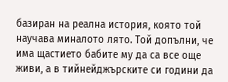базиран на реална история, която той научава миналото лято. Той допълни, че има щастието бабите му да са все още живи, а в тийнейджърските си години да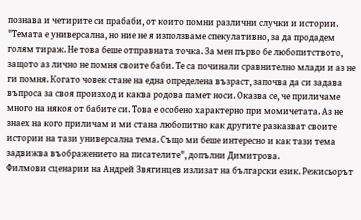познава и четирите си прабаби, от които помни различни случки и истории.
"Темата е универсална, но ние не я използваме спекулативно, за да продадем голям тираж. Не това беше отправната точка. За мен първо бе любопитството, защото аз лично не помня своите баби. Те са починали сравнително млади и аз не ги помня. Когато човек стане на една определена възраст, започва да си задава въпроса за своя произход и каква родова памет носи. Оказва се, че приличаме много на някоя от бабите си. Това е особено характерно при момичетата. Аз не знаех на кого приличам и ми стана любопитно как другите разказват своите истории на тази универсална тема. Също ми беше интересно и как тази тема задвижва въображението на писателите", допълни Димитрова.
Филмови сценарии на Андрей Звягинцев излизат на български език. Режисьорът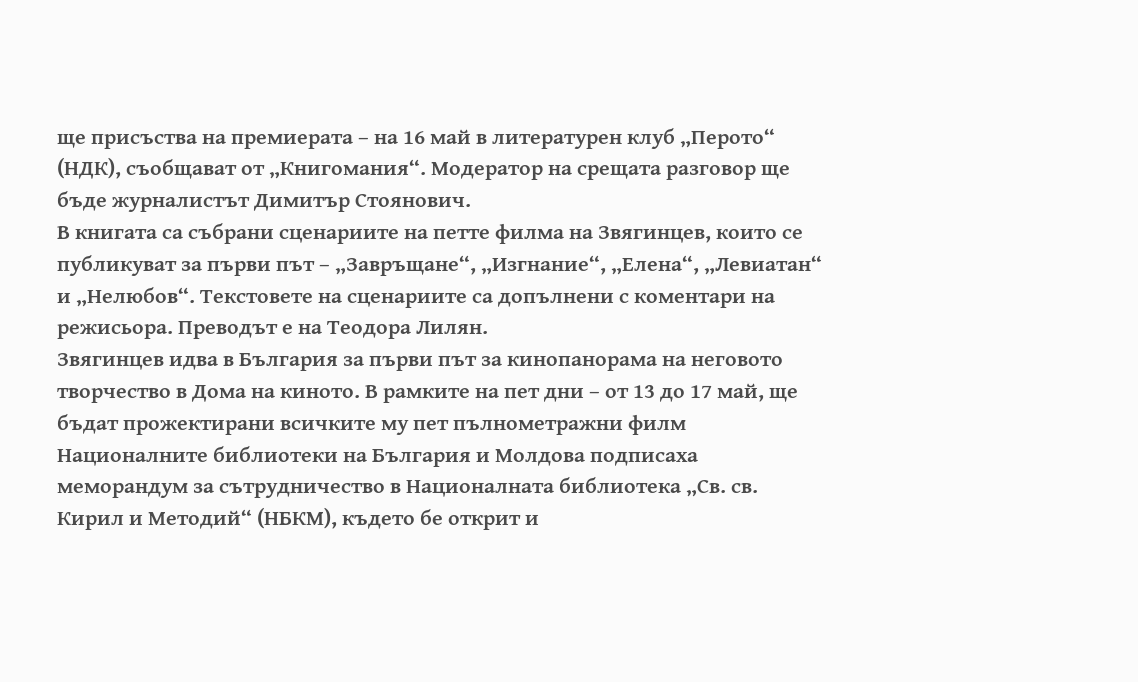ще присъства на премиерата – на 16 май в литературен клуб „Перото“ (НДК), съобщават от „Книгомания“. Модератор на срещата разговор ще бъде журналистът Димитър Стоянович.
В книгата са събрани сценариите на петте филма на Звягинцев, които се публикуват за първи път – „Завръщане“, „Изгнание“, „Елена“, „Левиатан“ и „Нелюбов“. Текстовете на сценариите са допълнени с коментари на режисьора. Преводът е на Теодора Лилян.
Звягинцев идва в България за първи път за кинопанорама на неговото творчество в Дома на киното. В рамките на пет дни – от 13 до 17 май, ще бъдат прожектирани всичките му пет пълнометражни филм
Националните библиотеки на България и Молдова подписаха меморандум за сътрудничество в Националната библиотека „Св. св. Кирил и Методий“ (НБКМ), където бе открит и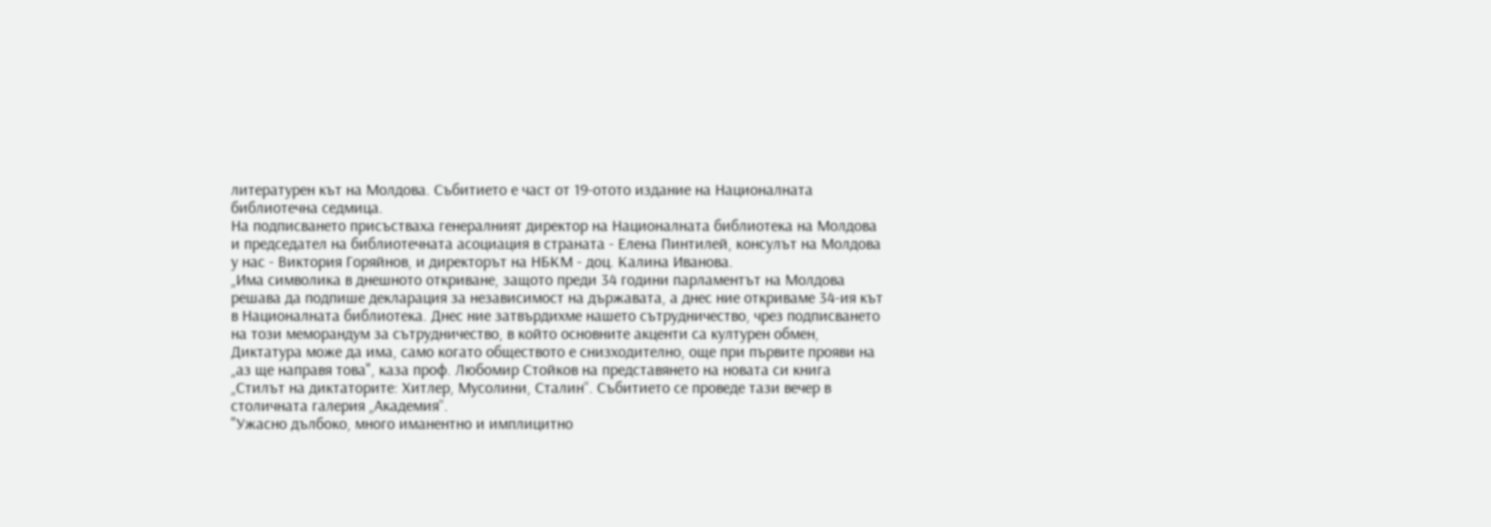литературен кът на Молдова. Събитието е част от 19-отото издание на Националната библиотечна седмица.
На подписването присъстваха генералният директор на Националната библиотека на Молдова и председател на библиотечната асоциация в страната - Елена Пинтилей, консулът на Молдова у нас - Виктория Горяйнов, и директорът на НБКМ - доц. Калина Иванова.
„Има символика в днешното откриване, защото преди 34 години парламентът на Молдова решава да подпише декларация за независимост на държавата, а днес ние откриваме 34-ия кът в Националната библиотека. Днес ние затвърдихме нашето сътрудничество, чрез подписването на този меморандум за сътрудничество, в който основните акценти са културен обмен,
Диктатура може да има, само когато обществото е снизходително, още при първите прояви на „аз ще направя това", каза проф. Любомир Стойков на представянето на новата си книга „Стилът на диктаторите: Хитлер, Мусолини, Сталин“. Събитието се проведе тази вечер в столичната галерия „Академия“.
"Ужасно дълбоко, много иманентно и имплицитно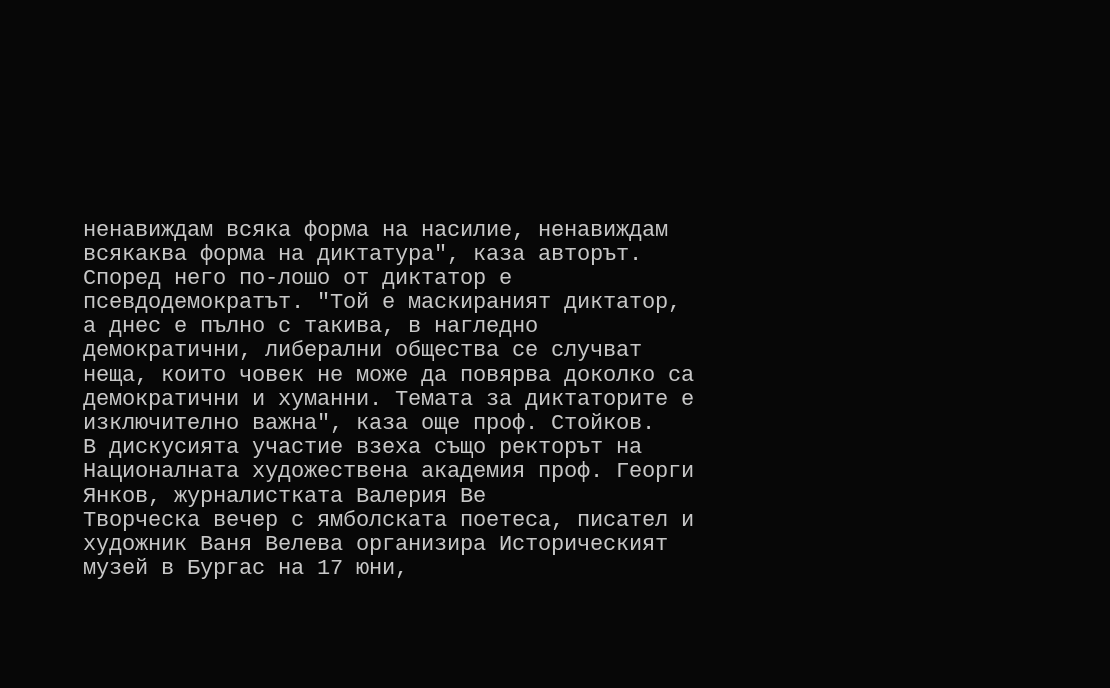ненавиждам всяка форма на насилие, ненавиждам всякаква форма на диктатура", каза авторът. Според него по-лошо от диктатор е псевдодемократът. "Той е маскираният диктатор, а днес е пълно с такива, в нагледно демократични, либерални общества се случват неща, които човек не може да повярва доколко са демократични и хуманни. Темата за диктаторите е изключително важна", каза още проф. Стойков.
В дискусията участие взеха също ректорът на Националната художествена академия проф. Георги Янков, журналистката Валерия Ве
Творческа вечер с ямболската поетеса, писател и художник Ваня Велева организира Историческият музей в Бургас на 17 юни,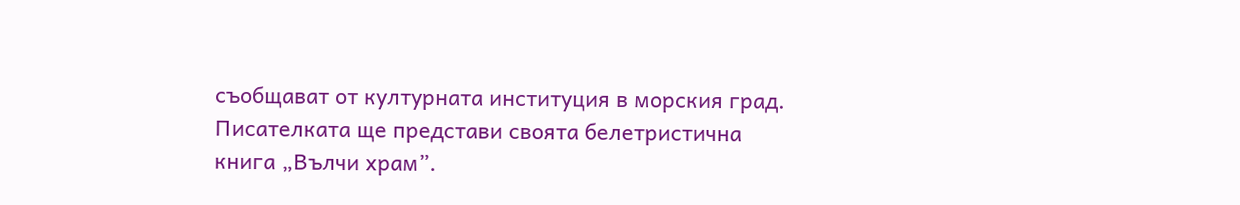съобщават от културната институция в морския град.
Писателката ще представи своята белетристична книга „Вълчи храм”.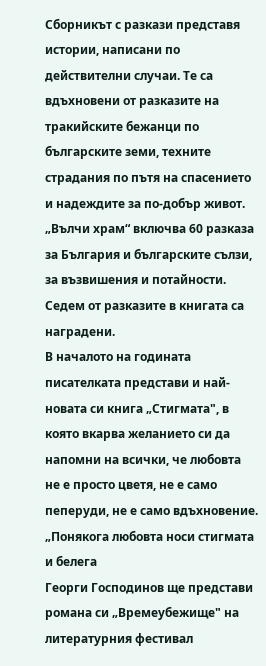Сборникът с разкази представя истории, написани по действителни случаи. Те са вдъхновени от разказите на тракийските бежанци по българските земи, техните страдания по пътя на спасението и надеждите за по-добър живот. „Вълчи храм“ включва 60 разказа за България и българските сълзи, за възвишения и потайности. Седем от разказите в книгата са наградени.
В началото на годината писателката представи и най-новата си книга „Стигмата", в която вкарва желанието си да напомни на всички, че любовта не е просто цветя, не е само пеперуди, не е само вдъхновение. „Понякога любовта носи стигмата и белега
Георги Господинов ще представи романа си „Времеубежище" на литературния фестивал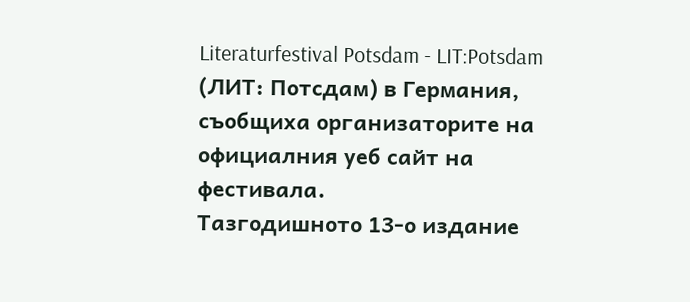Literaturfestival Potsdam - LIT:Potsdam (ЛИТ: Потсдам) в Германия, съобщиха организаторите на официалния уеб сайт на фестивала.
Тазгодишното 13-о издание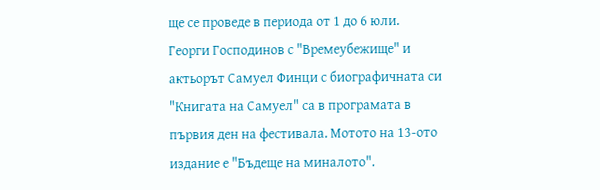ще се проведе в периода от 1 до 6 юли.
Георги Господинов с "Времеубежище" и актьорът Самуел Финци с биографичната си "Книгата на Самуел" са в програмата в първия ден на фестивала. Мотото на 13-ото издание е "Бъдеще на миналото".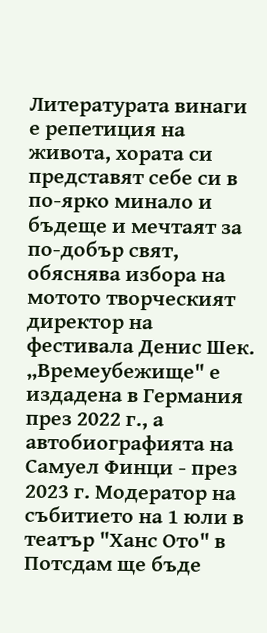Литературата винаги е репетиция на живота, хората си представят себе си в по-ярко минало и бъдеще и мечтаят за по-добър свят, обяснява избора на мотото творческият директор на фестивала Денис Шек.
„Времеубежище" е издадена в Германия през 2022 г., а автобиографията на Самуел Финци - през 2023 г. Модератор на събитието на 1 юли в театър "Ханс Ото" в Потсдам ще бъде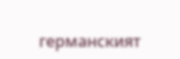германският